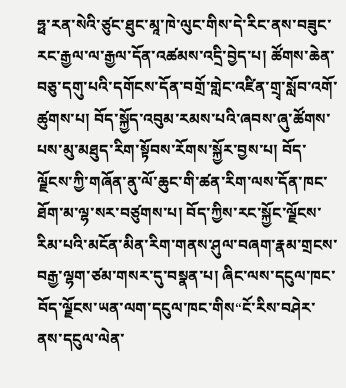ཧྥ་རན་སེའི་ཙུང་ཐུང་མཱ་ཁེ་ལུང་གིས་དེ་རིང་ནས་བཟུང་རང་རྒྱལ་ལ་རྒྱལ་དོན་འཚམས་འདྲི་བྱེད་པ། ཚོགས་ཆེན་བཅུ་དགུ་པའི་དགོངས་དོན་བགྲོ་གླེང་འཛིན་གྲྭ་སློབ་འགོ་ཚུགས་པ། བོད་སྐྱོད་འབུམ་རམས་པའི་ཞབས་ཞུ་ཚོགས་པས་མུ་མཐུད་རིག་སྟོབས་རོགས་སྐྱོར་བྱས་པ། བོད་ལྗོངས་ཀྱི་གཞོན་ནུ་ལོ་ཆུང་གི་ཚན་རིག་ལས་དོན་ཁང་ཐོག་མ་ལྷ་སར་བཙུགས་པ། བོད་ཀྱིས་རང་སྐྱོང་ལྗོངས་རིམ་པའི་མངོན་མིན་རིག་གནས་ཤུལ་བཞག་རྣམ་གྲངས་བརྒྱ་ལྷག་ཙམ་གསར་དུ་བསྣན་པ། ཞིང་ལས་དངུལ་ཁང་བོད་ལྗོངས་ཡན་ལག་དངུལ་ཁང་གིས“ངོ་རིས་བཤེར་ནས་དངུལ་ལེན་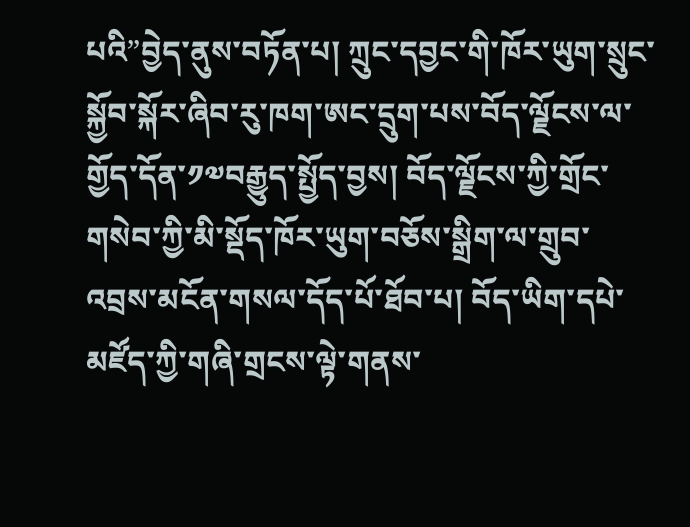པའི”བྱེད་ནུས་བཏོན་པ། ཀྲུང་དབྱང་གི་ཁོར་ཡུག་སྲུང་སྐྱོབ་སྐོར་ཞིབ་རུ་ཁག་ཨང་དྲུག་པས་བོད་ལྗོངས་ལ་གྱོད་དོན་༡༧བརྒྱུད་སྤྱོད་བྱས། བོད་ལྗོངས་ཀྱི་གྲོང་གསེབ་ཀྱི་མི་སྡོད་ཁོར་ཡུག་བཅོས་སྒྲིག་ལ་གྲུབ་འབྲས་མངོན་གསལ་དོད་པོ་ཐོབ་པ། བོད་ཡིག་དཔེ་མཛོད་ཀྱི་གཞི་གྲངས་ལྟེ་གནས་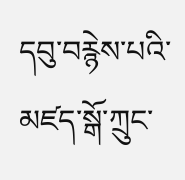དབུ་བརྙེས་པའི་མཛད་སྒོ་ཀྲུང་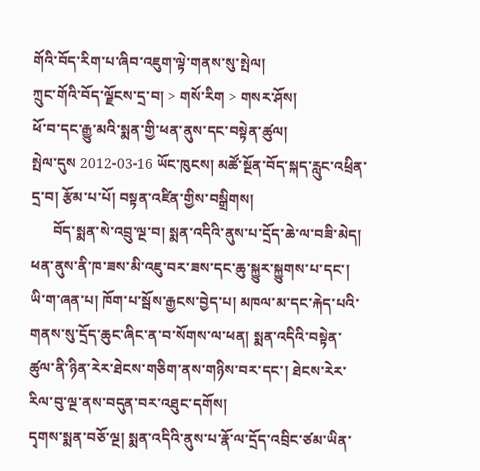གོའི་བོད་རིག་པ་ཞིབ་འཇུག་ལྟེ་གནས་སུ་སྤེལ།
ཀྲུང་གོའི་བོད་ལྗོངས་དྲ་བ། > གསོ་རིག > གསར་ཤོས།
ཕོ་བ་དང་རྒྱུ་མའི་སྨན་གྱི་ཕན་ནུས་དང་བསྟེན་ཚུལ།
སྤེལ་དུས 2012-03-16 ཡོང་ཁུངས། མཚོ་སྔོན་བོད་སྐད་རླུང་འཕྲིན་དྲ་བ། རྩོམ་པ་པོ། བསྟན་འཛིན་གྱིས་བསྒྲིགས།
      བོད་སྨན་སེ་འབྲུ་ལྔ་བ། སྨན་འདིའི་ནུས་པ་དྲོད་ཆེ་ལ་བཟི་མེད། ཕན་ནུས་ནི་ཁ་ཟས་མི་འཇུ་བར་ཟས་དང་ཆུ་སྐྱུར་སྐྱུགས་པ་དང་། ཡི་ག་ཞན་པ། ཁོག་པ་སྦོས་རྒྱངས་བྱེད་པ། མཁལ་མ་དང་རྐེད་པའི་གནས་སུ་དྲོད་ཆུང་ཞིང་ན་བ་སོགས་ལ་ཕན། སྨན་འདིའི་བསྟེན་ཚུལ་ནི་ཉིན་རེར་ཐེངས་གཅིག་ནས་གཉིས་བར་དང་། ཐེངས་རེར་རིལ་བུ་ལྔ་ནས་བདུན་བར་འཐུང་དགོས།
དྭགས་སྨན་བཅོ་ལྔ། སྨན་འདིའི་ནུས་པ་རྣོ་ལ་དྲོད་འབྲིང་ཙམ་ཡིན་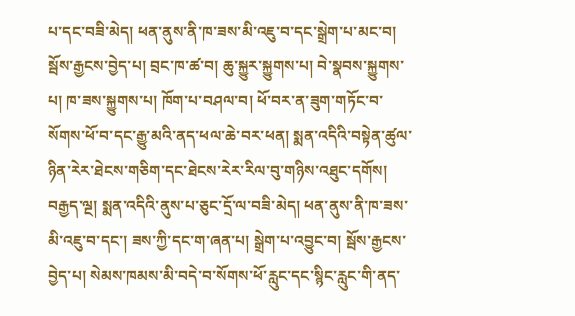པ་དང་བཟི་མེད། ཕན་ནུས་ནི་ཁ་ཟས་མི་འཇུ་བ་དང་སྒྲེག་པ་མང་བ། སྦོས་རྒྱངས་བྱེད་པ། བྲང་ཁ་ཚ་བ། ཆུ་སྐྱུར་སྐྱུགས་པ། བེ་སྣབས་སྐྱུགས་པ། ཁ་ཟས་སྐྱུགས་པ། ཁོག་པ་བཤལ་བ། ཕོ་བར་ན་ཟུག་གཏོང་བ་སོགས་ཕོ་བ་དང་རྒྱུ་མའི་ནད་ཕལ་ཆེ་བར་ཕན། སྨན་འདིའི་བསྟེན་ཚུལ་ཉིན་རེར་ཐེངས་གཅིག་དང་ཐེངས་རེར་རིལ་བུ་གཉིས་འཐུང་དགོས།
བརྒྱད་ལྔ། སྨན་འདིའི་ནུས་པ་ཅུང་དྲོ་ལ་བཟི་མེད། ཕན་ནུས་ནི་ཁ་ཟས་མི་འཇུ་བ་དང་། ཟས་ཀྱི་དང་ག་ཞན་པ། སྒྲེག་པ་འབྱུང་བ། སྦོས་རྒྱངས་བྱེད་པ། སེམས་ཁམས་མི་བདེ་བ་སོགས་ཕོ་རླུང་དང་སྙིང་རླུང་གི་ནད་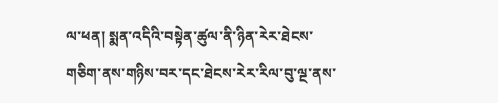ལ་ཕན། སྨན་འདིའི་བསྟེན་ཚུལ་ནི་ཉིན་རེར་ཐེངས་གཅིག་ནས་གཉིས་བར་དང་ཐེངས་རེར་རིལ་བུ་ལྔ་ནས་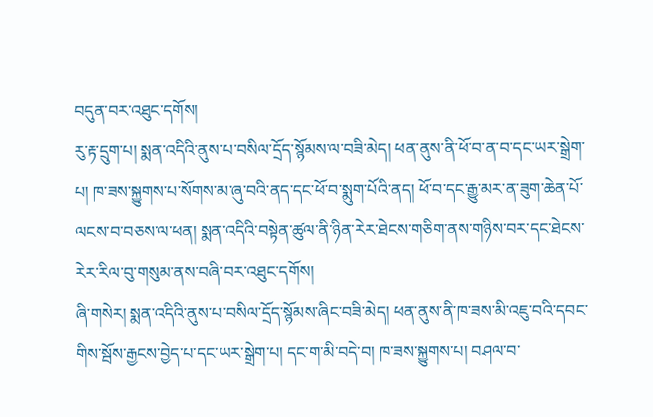བདུན་བར་འཐུང་དགོས།
རུ་རྟ་དྲུག་པ། སྨན་འདིའི་ནུས་པ་བསིལ་དྲོད་སྙོམས་ལ་བཟི་མེད། ཕན་ནུས་ནི་ཕོ་བ་ན་བ་དང་ཡར་སྒྲེག་པ། ཁ་ཟས་སྐྱུགས་པ་སོགས་མ་ཞུ་བའི་ནད་དང་ཕོ་བ་སྨུག་པོའི་ནད། ཕོ་བ་དང་རྒྱུ་མར་ན་ཟུག་ཆེན་པོ་ལངས་བ་བཅས་ལ་ཕན། སྨན་འདིའི་བསྟེན་ཚུལ་ནི་ཉིན་རེར་ཐེངས་གཅིག་ནས་གཉིས་བར་དང་ཐེངས་རེར་རིལ་བུ་གསུམ་ནས་བཞི་བར་འཐུང་དགོས།
ཞི་གསེར། སྨན་འདིའི་ནུས་པ་བསིལ་དྲོད་སྙོམས་ཞིང་བཟི་མེད། ཕན་ནུས་ནི་ཁ་ཟས་མི་འཇུ་བའི་དབང་གིས་སྦོས་རྒྱངས་བྱེད་པ་དང་ཡར་སྒྲེག་པ། དང་ག་མི་བདེ་བ། ཁ་ཟས་སྐྱུགས་པ། བཤལ་བ་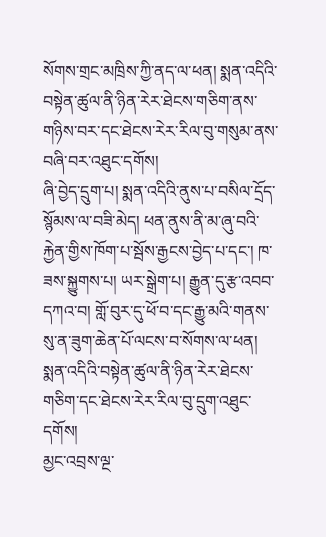སོགས་གྲང་མཁྲིས་ཀྱི་ནད་ལ་ཕན། སྨན་འདིའི་བསྟེན་ཚུལ་ནི་ཉིན་རེར་ཐེངས་གཅིག་ནས་གཉིས་བར་དང་ཐེངས་རེར་རིལ་བུ་གསུམ་ནས་བཞི་བར་འཐུང་དགོས།
ཞི་བྱེད་དྲུག་པ། སྨན་འདིའི་ནུས་པ་བསིལ་དྲོད་སྙོམས་ལ་བཟི་མེད། ཕན་ནུས་ནི་མ་ཞུ་བའི་རྐྱེན་གྱིས་ཁོག་པ་སྦོས་རྒྱངས་བྱེད་པ་དང་། ཁ་ཟས་སྐྱུགས་པ། ཡར་སྒྲེག་པ། རྒྱུན་དུ་རྩ་འབབ་དཀའ་བ། གློ་བུར་དུ་ཕོ་བ་དང་རྒྱུ་མའི་གནས་སུ་ན་ཟུག་ཆེན་པོ་ལངས་བ་སོགས་ལ་ཕན། སྨན་འདིའི་བསྟེན་ཚུལ་ནི་ཉིན་རེར་ཐེངས་གཅིག་དང་ཐེངས་རེར་རིལ་བུ་དྲུག་འཐུང་དགོས།
མྱང་འབྲས་ལྔ་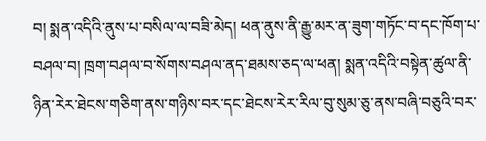བ། སྨན་འདིའི་ནུས་པ་བསིལ་ལ་བཟི་མེད། ཕན་ནུས་ནི་རྒྱུ་མར་ན་ཟུག་གཏོང་བ་དང་ཁོག་པ་བཤལ་བ། ཁྲག་བཤལ་བ་སོགས་བཤལ་ནད་ཐམས་ཅད་ལ་ཕན། སྨན་འདིའི་བསྟེན་ཚུལ་ནི་ཉིན་རེར་ཐེངས་གཅིག་ནས་གཉིས་བར་དང་ཐེངས་རེར་རིལ་བུ་སུམ་ཅུ་ནས་བཞི་བཅུའི་བར་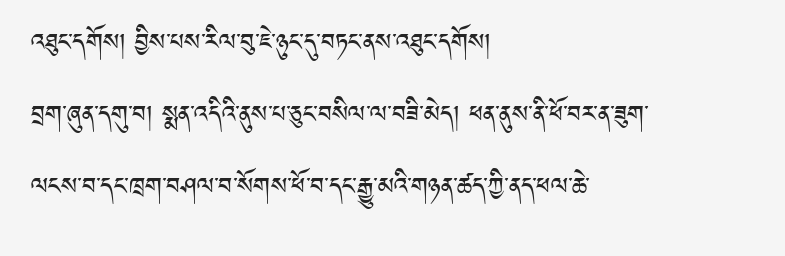འཐུང་དགོས། བྱིས་པས་རིལ་བུ་ཇེ་ཉུང་དུ་བཏང་ནས་འཐུང་དགོས།
བྲག་ཞུན་དགུ་བ། སྨན་འདིའི་ནུས་པ་ཅུང་བསིལ་ལ་བཟི་མེད། ཕན་ནུས་ནི་ཕོ་བར་ན་ཟུག་ལངས་བ་དང་ཁྲག་བཤལ་བ་སོགས་ཕོ་བ་དང་རྒྱུ་མའི་གཉན་ཚད་ཀྱི་ནད་ཕལ་ཆེ་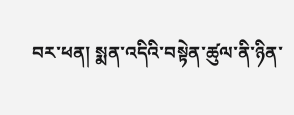བར་ཕན། སྨན་འདིའི་བསྟེན་ཚུལ་ནི་ཉིན་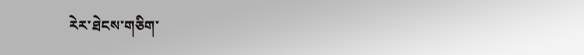རེར་ཐེངས་གཅིག་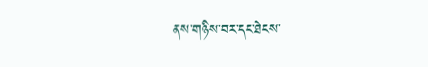ནས་གཉིས་བར་དང་ཐེངས་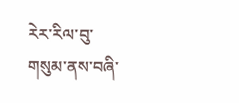རེར་རིལ་བུ་གསུམ་ནས་བཞི་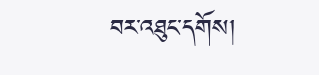བར་འཐུང་དགོས།